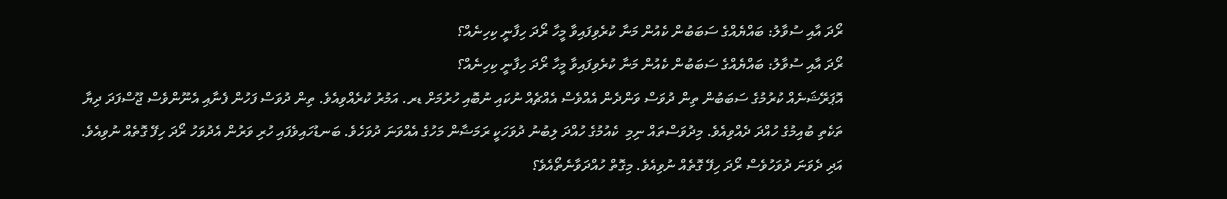ރޯދަ އާއި ސުވާލު: ބައްޔެއްގެ ސަބަބުން ކެއުން މަނާ ކުރެވިފައިވާ މީހާ ރޯދަ ހިފާނީ ކިހިނެއް؟
ރޯދަ އާއި ސުވާލު: ބައްޔެއްގެ ސަބަބުން ކެއުން މަނާ ކުރެވިފައިވާ މީހާ ރޯދަ ހިފާނީ ކިހިނެއް؟
އޮޕަރޭޝަނެއް ކުރުމުގެ ސަބަބުން ތިން ދުވަސް ވަންދެން އެއްވެސް އެއްޗެއް ނުކައި ނުބޮއި ހުރުމަށް ޑރ. އަމުރު ކުރެއްވިއެވެ. ތިން ދުވަސް ފަހުން ފެނާއި އެނޫންވެސް ޖޫސްފަދަ ދިޔާ ތަކެތި ބުއިމުގެ ހުއްދަ ދެއްވިއެވެ. މިދުވަސްތައް ނިމި  ކެއުމުގެ ހުއްދަ ލިބުނު ދުވަހަކީ ރަމަޟާން މަހުގެ އެއްވަނަ ދުވަހެވެ. ބަނޑުހައިވެފައި ހުރި ވަރުން އެދުވަހު ރޯދަ ހިފޭ ގޮތެއް ނުވިއެވެ. އަދި ދެވަނަ ދުވަހުވެސް ރޯދަ ހިފޭ ގޮތެއް ނުވިއެވެ. މިގޮތް ހުއްދަވާނެތޯއެވެ؟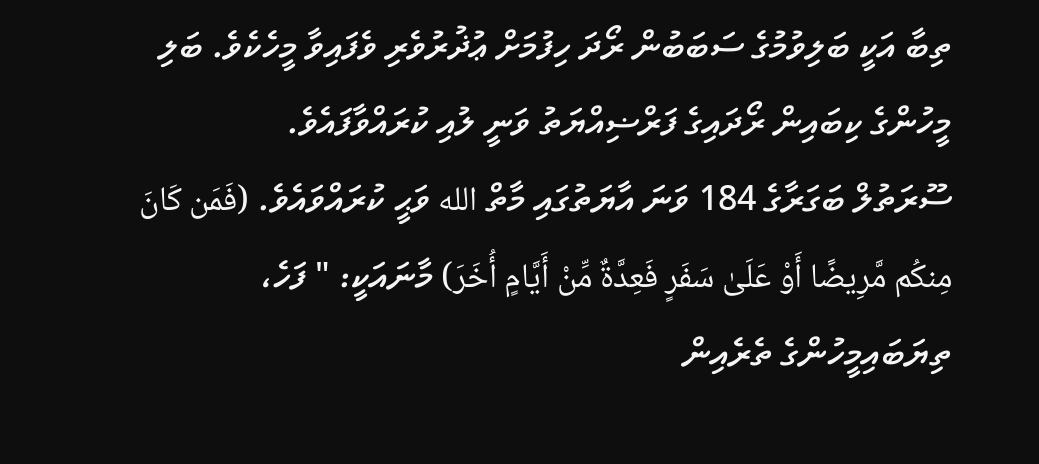ތިބާ އަކީ ބަލިވުމުގެ ސަބަބުން ރޯދަ ހިފުމަށް ޢުޛުރުވެރި ވެފައިވާ މީހެކެވެ. ބަލި މީހުންގެ ކިބައިން ރޯދައިގެ ފަރްޟިއްޔަތު ވަނީ ލުއި ކުރައްވާފައެވެ.
ސޫރަތުލް ބަގަރާގެ 184 ވަނަ އާޔަތުގައި މާތް الله ވަޙީ ކުރައްވައެވެ. (فَمَن كَانَ مِنكُم مَّرِ‌يضًا أَوْ عَلَىٰ سَفَرٍ‌ فَعِدَّةٌ مِّنْ أَيَّامٍ أُخَرَ‌) މާނައަކީ: " ފަހެ، ތިޔަބައިމީހުންގެ ތެރެއިން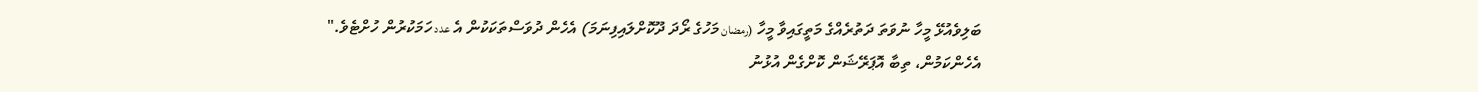ބަލިވެއުޅޭ މީހާ ނުވަތަ ދަތުރެއްގެ މަތީގައިވާ މީހާ (رمضان މަހުގެ ރޯދަ ދޫކޮށްލައިފިނަމަ) އެހެން ދުވަސްތަކަކުން އެ عدد ހަމަކުރުން ހުށްޓެވެ."
އެހެންކަމުން، ތިބާ އޮޕަރޭޝަން ކޮށްގެން އުޅުނު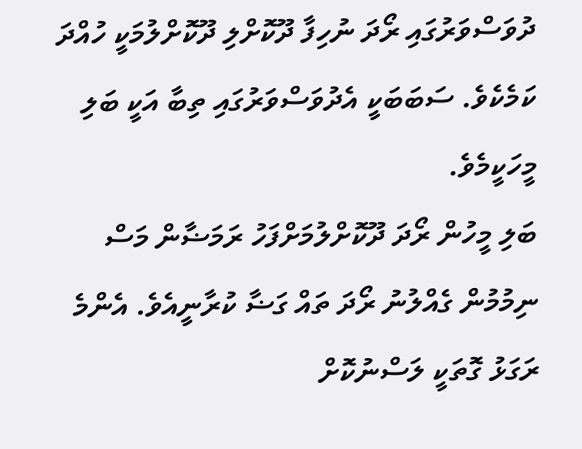ދުވަސްވަރުގައި ރޯދަ ނުހިފާ ދޫކޮށްލި ދޫކޮށްލުމަކީ ހުއްދަ ކަމެކެވެ. ސަބަބަކީ އެދުވަސްވަރުގައި ތިބާ އަކީ ބަލި މީހަކީމެވެ.
ބަލި މީހުން ރޯދަ ދޫކޮށްލުމަށްފަހު ރަމަޟާން މަސް ނިމުމުން ގެއްލުނު ރޯދަ ތައް ގަޟާ ކުރާނީއެވެ. އެންމެ ރަގަޅު ގޮތަކީ ލަސްނުކޮށް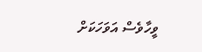ވީހާވެސް އަވަހަކަށް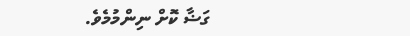ގަޟާ ކޮށް ނިންމުމެވެ.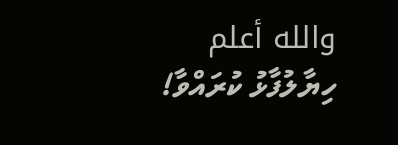والله أعلم
ހިޔާލުފާޅު ކުރައްވާ!